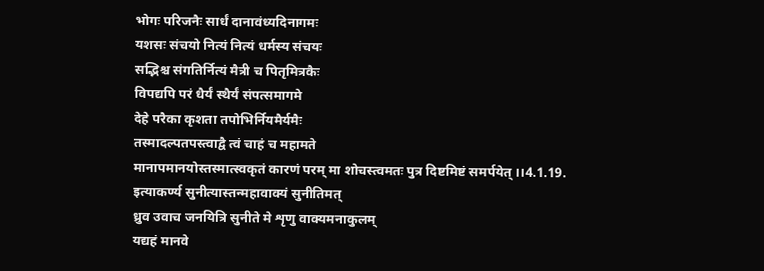भोगः परिजनैः सार्धं दानावंध्यदिनागमः
यशसः संचयो नित्यं नित्यं धर्मस्य संचयः
सद्भिश्च संगतिर्नित्यं मैत्री च पितृमित्रकैः
विपद्यपि परं धैर्यं स्थैर्यं संपत्समागमे
देहे परैका कृशता तपोभिर्नियमैर्यमैः
तस्मादल्पतपस्त्वाद्वै त्वं चाहं च महामते
मानापमानयोस्तस्मात्स्वकृतं कारणं परम् मा शोचस्त्वमतः पुत्र दिष्टमिष्टं समर्पयेत् ।।4.1.19.
इत्याकर्ण्य सुनीत्यास्तन्महावाक्यं सुनीतिमत्
ध्रुव उवाच जनयित्रि सुनीते मे शृणु वाक्यमनाकुलम्
यद्यहं मानवे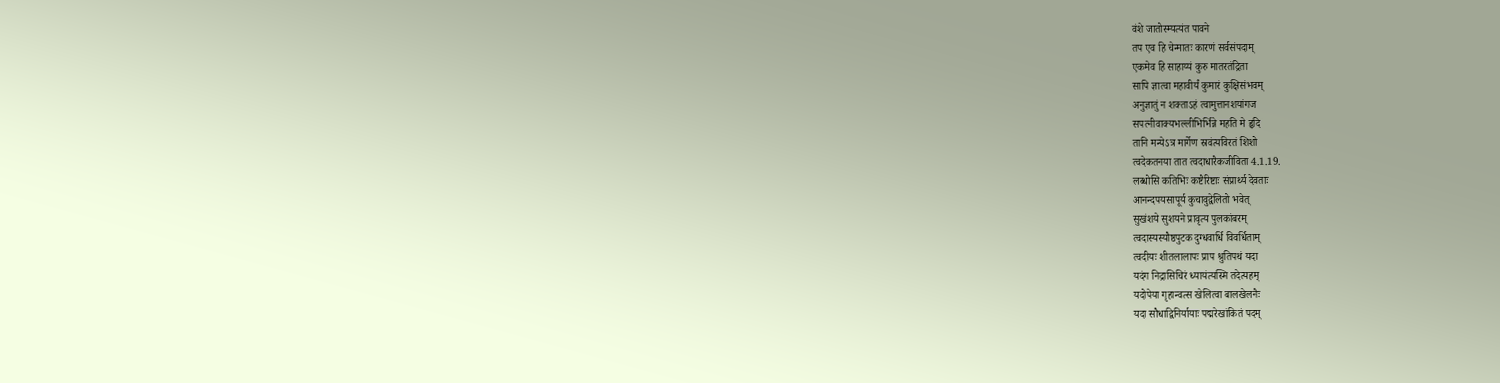वंशे जातोस्म्यत्यंत पावने
तप एव हि चेन्मातः कारणं सर्वसंपदाम्
एकमेव हि साहाय्यं कुरु मातरतंद्रिता
सापि ज्ञात्वा महावीर्यं कुमारं कुक्षिसंभवम्
अनुज्ञातुं न शक्ताऽहं त्वामुत्तानशयांगज
सपत्नीवाक्यभल्लीभिर्भिन्ने महति मे हृदि
तानि मन्येऽत्र मार्गेण स्रवंत्यविरतं शिशो
त्वदेकतनया तात त्वदाधारैकजीविता 4.1.19.
लब्धोसि कतिभिः कष्टैरिष्टाः संप्रार्थ्य देवताः
आनन्दपयसापूर्य कुचावुद्वेलितो भवेत्
सुखंशये सुशयने प्रावृत्य पुलकांबरम्
त्वदास्यस्यौष्ठपुटक दुग्धवार्धि विवर्धिताम्
त्वदीयः शीतलालापः प्राप श्रुतिपथं यदा
यदंग निद्रासिचिरं ध्यायंत्यस्मि तदेत्यहम्
यदोपेया गृहान्वत्स खेलित्वा बालखेलनैः
यदा सौधाद्विनिर्यायाः पद्मरेखांकितं पदम्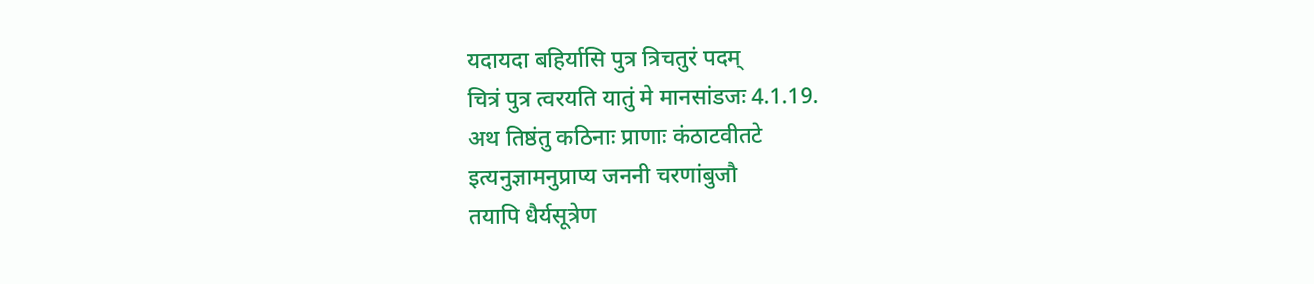यदायदा बहिर्यासि पुत्र त्रिचतुरं पदम्
चित्रं पुत्र त्वरयति यातुं मे मानसांडजः 4.1.19.
अथ तिष्ठंतु कठिनाः प्राणाः कंठाटवीतटे
इत्यनुज्ञामनुप्राप्य जननी चरणांबुजौ
तयापि धैर्यसूत्रेण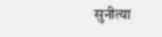सुनीत्या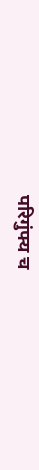परिगुंफ्य च